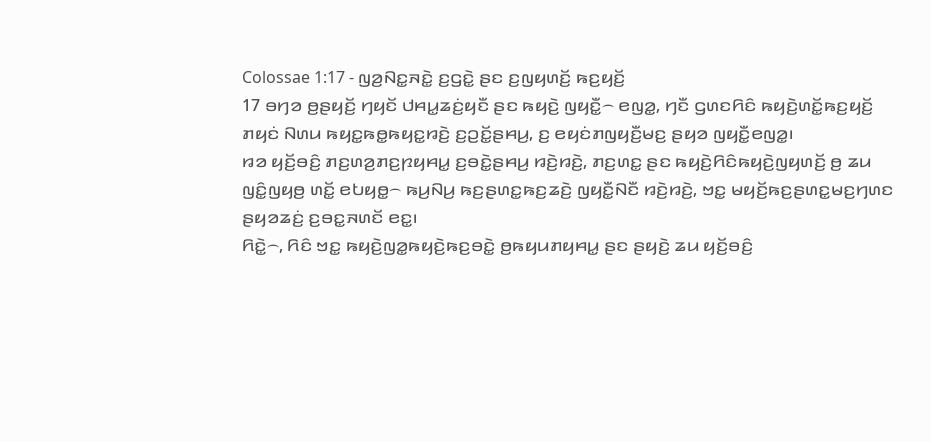Colossae 1:17 - ꤜꤤ꤬ꤡꤢ꤭ꤏꤢꤧ꤭ ꤢ꤬ꤞꤢꤧ꤭ ꤔꤢ ꤢ꤬ꤜꤟꤛꤢꤩ꤬ ꤒꤢ꤬ꤟꤢꤩ꤬
17 ꤋꤚꤤ ꤥ꤬ꤔꤟꤢꤩ꤬ ꤚꤟꤢꤩ ꤓꤌꤣ꤭ꤘꤢꤦ꤬ꤟꤢꤪ ꤔꤢ ꤒꤟꤢꤧ꤬ ꤜꤟꤢꤪ꤭꤮ ꤕꤜꤤ꤭, ꤚꤢꤪ ꤞꤛꤢꤖꤢꤨ ꤒꤟꤢꤧ꤬ꤛꤢꤩ꤭ꤒꤢ꤬ꤟꤢꤩ꤬ ꤊꤟꤢꤦ ꤡꤛꤣ ꤒꤟꤢ꤭ꤒꤥ꤭ꤒꤟꤢ꤭ꤙꤢꤧ꤬ ꤢ꤬ꤑꤢꤩ꤭ꤔꤌꤣ꤬, ꤢ꤬ ꤕꤟꤢꤦꤊꤜꤟꤢꤪ꤬ꤗꤢ꤬ ꤔꤟꤤ ꤜꤟꤢꤪ꤭ꤕꤜꤤ꤭꤯
ꤙꤤ ꤟꤢꤩ꤬ꤋꤢꤨ꤬ ꤊꤢ꤬ꤛꤤ꤬ꤊꤢ꤬ꤐꤟꤌꤣ꤭ ꤢ꤬ꤋꤢꤧ꤭ꤔꤌꤣ꤬ ꤙꤢꤧ꤬ꤙꤢꤧ꤬, ꤊꤢ꤬ꤛꤢ꤭ ꤔꤢ ꤒꤟꤢꤧ꤬ꤖꤢꤨꤒꤟꤢꤧ꤬ꤜꤟꤛꤢꤩ꤬ ꤥ꤬ ꤘꤣ ꤜꤢꤨ꤭ꤜꤟꤥ꤬ ꤛꤢꤩ꤭ ꤕꤝꤟꤥ꤭꤮ ꤒꤣ꤬ꤡꤣ꤬ ꤒꤢ꤬ꤔꤛꤢ꤭ꤒꤢ꤬ꤘꤢꤧ꤬ ꤜꤟꤢꤪ꤭ꤡꤢꤪ ꤙꤢꤧ꤬ꤙꤢꤧ꤬, ꤠꤢ꤭ ꤗꤟꤢꤩ꤬ꤒꤢ꤬ꤔꤛꤢ꤭ꤗꤢ꤬ꤚꤛꤢ ꤔꤟꤤꤘꤢꤦ꤬ ꤢ꤬ꤋꤢ꤭ꤏꤛꤢꤩ ꤕꤢ꤭꤯
ꤖꤢꤧ꤭꤮, ꤖꤢꤨ ꤠꤢ꤭ ꤒꤟꤢꤧ꤬ꤜꤤ꤭ꤒꤟꤢꤧ꤬ꤒꤢ꤬ꤋꤢꤧ꤭ ꤥ꤬ꤒꤟꤣꤊꤟꤌꤣ꤭ ꤔꤢ ꤔꤟꤢꤧ꤬ ꤘꤣ ꤟꤢꤩ꤬ꤋꤢꤨ꤬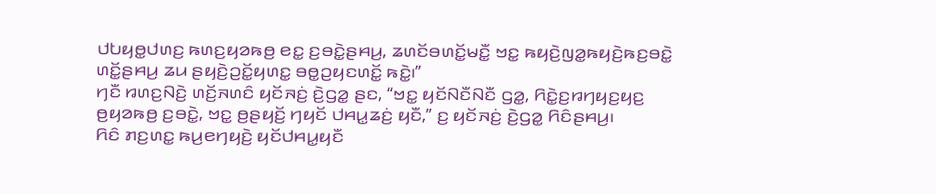ꤓꤝꤟꤥ꤭ꤓꤛꤢ꤬ ꤒꤛꤢ꤬ꤟꤤꤒꤥ꤬ ꤕꤢ꤭ ꤢ꤬ꤋꤢꤧ꤭ꤔꤌꤣ꤬, ꤘꤛꤢꤩꤋꤛꤢꤩ꤭ꤗꤢꤪ꤭ ꤠꤢ꤭ ꤒꤟꤢꤧ꤬ꤜꤤ꤭ꤒꤟꤢꤧ꤬ꤒꤢ꤬ꤋꤢꤧ꤭ ꤛꤢꤩ꤭ꤔꤌꤣ꤬ ꤘꤣ ꤔꤟꤢꤧ꤬ꤑꤢꤩ꤭ꤟꤛꤢ꤭ ꤋꤥ꤭ꤑꤟꤢꤛꤢꤩ꤭ ꤒꤢꤧ꤭꤯”
ꤚꤢꤪ ꤙꤛꤢ꤬ꤡꤢꤧ꤬ ꤛꤢꤩ꤬ꤏꤛꤢꤨ ꤟꤢꤩꤏꤢꤦ꤬ ꤢꤧ꤬ꤞꤤ꤭ ꤔꤢ, “ꤠꤢ꤭ ꤟꤢꤩꤡꤢꤪꤡꤢꤪ ꤞꤤ꤭, ꤖꤢꤧ꤭ꤢ꤬ꤙꤚꤟꤢ꤬ꤟꤢ꤬ ꤥ꤬ꤟꤤꤒꤥ꤬ ꤢ꤬ꤋꤢꤧ꤭, ꤠꤢ꤭ ꤥ꤬ꤔꤟꤢꤩ꤬ ꤚꤟꤢꤩ ꤓꤌꤣ꤭ꤘꤢꤦ꤬ ꤟꤢꤪ,” ꤢ꤬ ꤟꤢꤩꤏꤢꤦ꤬ ꤢꤧ꤬ꤞꤤ꤭ ꤖꤢꤨꤔꤌꤣ꤬꤯
ꤖꤢꤨ ꤊꤢ꤬ꤛꤢ꤭ ꤒꤣ꤬ꤕꤚꤟꤢꤧ꤬ ꤟꤢꤩꤓꤌꤣ꤭ꤟꤢꤪ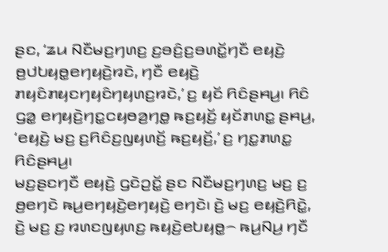ꤔꤢ, ‘ꤘꤣ ꤡꤢꤪꤗꤢ꤬ꤚꤛꤢ꤬ ꤢ꤬ꤋꤢꤨ꤬ꤢ꤬ꤋꤛꤢꤩ꤭ꤚꤢꤪ ꤕꤟꤢꤧ꤬ ꤥ꤬ꤓꤝꤟꤥ꤭ꤕꤚꤟꤢꤧ꤬ꤙꤢꤧ, ꤚꤢꤪ ꤕꤟꤢꤧ꤬ ꤊꤟꤢꤨꤊꤟꤢꤚꤟꤢꤨꤚꤟꤛꤢ꤬ꤙꤢꤧ,’ ꤢ꤬ ꤟꤢꤩ ꤖꤢꤨꤔꤌꤣ꤬꤯ ꤖꤢꤨ ꤞꤤ꤭ ꤕꤚꤟꤢꤧ꤬ꤚꤢ꤭ꤍꤟꤥꤤ꤬ꤚꤥ꤭ ꤒꤢ꤬ꤟꤢꤩ꤬ ꤟꤢꤩꤊꤛꤢ꤭ ꤔꤌꤣ꤬, ‘ꤕꤟꤢꤧ꤬ ꤗꤢ꤬ ꤢ꤬ꤖꤢꤨꤢ꤬ꤜꤟꤛꤢꤩ꤬ ꤒꤢ꤬ꤟꤢꤩ꤬,’ ꤢ꤬ ꤚꤢ꤭ꤊꤛꤢ꤭ ꤖꤢꤨꤔꤌꤣ꤬꤯
ꤗꤢ꤬ꤔꤢꤚꤢꤪ ꤕꤟꤢꤧ꤬ ꤞꤢꤧꤑꤢꤩ꤭ ꤔꤢ ꤡꤢꤪꤗꤢ꤬ꤚꤛꤢ꤬ ꤗꤢ꤬ ꤢ꤬ ꤥ꤬ꤕꤚꤢꤧ ꤒꤣ꤬ꤕꤚꤟꤢꤧ꤬ꤕꤚꤟꤢꤧ꤬ ꤕꤚꤢꤧ꤯ ꤢꤧ꤬ ꤗꤢ꤬ ꤕꤟꤢꤧ꤬ꤖꤢꤧ꤭, ꤢꤧ꤬ ꤗꤢ꤬ ꤢ꤬ ꤙꤛꤢꤜꤟꤛꤢ꤬ ꤒꤟꤢꤧ꤬ꤕꤝꤟꤥ꤭꤮ ꤒꤣ꤬ꤡꤣ꤬ ꤚꤢꤪ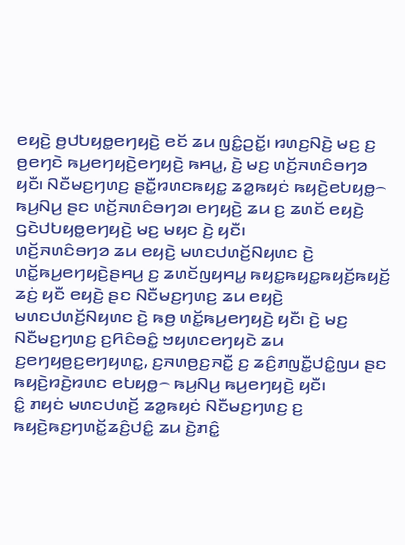ꤕꤟꤢꤧ꤬ ꤥ꤬ꤓꤝꤟꤥ꤭ꤕꤚꤟꤢꤧ꤬ ꤕꤢꤩ ꤘꤣ ꤜꤢꤨ꤭ꤑꤢꤩ꤭꤯ ꤙꤛꤢ꤬ꤡꤢꤧ꤬ ꤗꤢ꤬ ꤢ꤬ ꤥ꤬ꤕꤚꤢꤧ ꤒꤣ꤬ꤕꤚꤟꤢꤧ꤬ꤕꤚꤟꤢꤧ꤬ ꤒꤌꤣ꤭, ꤢꤧ꤬ ꤗꤢ꤬ ꤛꤢꤩ꤬ꤏꤛꤢꤨꤋꤚꤤ ꤟꤢꤪ꤯ ꤡꤢꤪꤗꤢ꤬ꤚꤛꤢ꤬ ꤔꤢꤪ꤭ꤙꤛꤢꤒꤟꤢ꤭ ꤘꤤ꤭ꤒꤟꤢꤦ ꤒꤟꤢꤧ꤬ꤕꤝꤟꤥ꤭꤮ ꤒꤣ꤬ꤡꤣ꤬ ꤔꤢ ꤛꤢꤩ꤬ꤏꤛꤢꤨꤋꤚꤤ꤯ ꤕꤚꤟꤢꤧ꤬ ꤘꤣ ꤢ꤬ ꤘꤛꤢꤩ ꤕꤟꤢꤧ꤬ ꤞꤢꤧꤓꤝꤟꤥ꤭ꤕꤚꤟꤢꤧ꤬ ꤗꤢ꤬ ꤗꤟꤢ ꤢꤧ꤬ ꤟꤢꤪ꤯
ꤛꤢꤩ꤬ꤏꤛꤢꤨꤋꤚꤤ ꤘꤣ ꤕꤟꤢꤧ꤬ ꤗꤛꤢꤓꤛꤢꤩ꤬ꤡꤟꤛꤢ ꤢꤧ꤬ ꤛꤢꤩ꤭ꤒꤣ꤬ꤕꤚꤟꤢꤧ꤬ꤔꤌꤣ꤬ ꤢ꤬ ꤘꤛꤢꤩꤜꤟꤌꤣ꤭ ꤒꤟꤢ꤭ꤒꤟꤢ꤭ꤒꤟꤢꤩ꤬ꤒꤟꤢꤩ꤬ ꤘꤢꤦ꤬ ꤟꤢꤪ ꤕꤟꤢꤧ꤬ ꤔꤢ ꤡꤢꤪꤗꤢ꤬ꤚꤛꤢ꤬ ꤘꤣ ꤕꤟꤢꤧ꤬ ꤗꤛꤢꤓꤛꤢꤩ꤬ꤡꤟꤛꤢ ꤢꤧ꤬ ꤒꤥ꤬ ꤛꤢꤩ꤭ꤒꤣ꤬ꤕꤚꤟꤢꤧ꤬ ꤟꤢꤪ꤯ ꤢꤧ꤬ ꤗꤢ꤬ ꤡꤢꤪꤗꤢ꤬ꤚꤛꤢ꤬ ꤢ꤬ꤖꤢꤨꤋꤢꤨ꤭ ꤠꤟꤛꤢꤕꤚꤟꤢꤧ ꤘꤣ ꤢ꤬ꤕꤚꤟꤥ꤬ꤢ꤬ꤕꤚꤟꤛꤢ꤭, ꤢ꤬ꤏꤛꤥ꤬ꤢ꤬ꤏꤢꤪ꤭ ꤢ꤬ ꤘꤢꤨ꤬ꤊꤜꤢꤪ꤭ꤓꤢꤨ꤭ꤜꤣ ꤔꤢ ꤒꤟꤢꤧ꤬ꤙꤢꤧ꤬ꤙꤛꤢ ꤕꤝꤟꤥ꤭꤮ ꤒꤣ꤬ꤡꤣ꤬ ꤒꤣ꤬ꤕꤚꤟꤢꤧ꤬ ꤟꤢꤪ꤯
ꤢꤨ꤭ ꤊꤟꤢꤦ ꤗꤛꤢꤓꤛꤢꤩ꤬ ꤘꤤ꤭ꤒꤟꤢꤦ ꤡꤢꤪꤗꤢ꤬ꤚꤛꤢ꤬ ꤢ꤬ ꤒꤟꤢꤧ꤬ꤒꤢ꤬ꤚꤛꤢꤩ꤭ꤘꤢꤨ꤬ꤓꤢꤨ꤭ ꤘꤣ ꤢꤧ꤬ꤊꤢꤨ꤭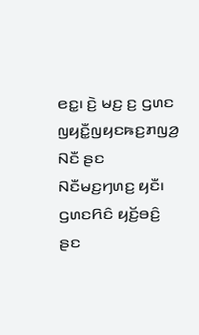ꤕꤢ꤭꤯ ꤢꤧ꤬ ꤗꤢ꤬ ꤢ꤬ ꤞꤛꤢ ꤜꤟꤢꤪ꤭ꤜꤟꤢꤒꤢ꤬ꤊꤜꤤ꤬ ꤡꤢꤪ ꤔꤢ ꤡꤢꤪꤗꤢ꤬ꤚꤛꤢ꤬ ꤟꤢꤪ꤯ ꤞꤛꤢꤖꤢꤨ ꤟꤢꤩ꤬ꤋꤢꤨ꤬ ꤔꤢ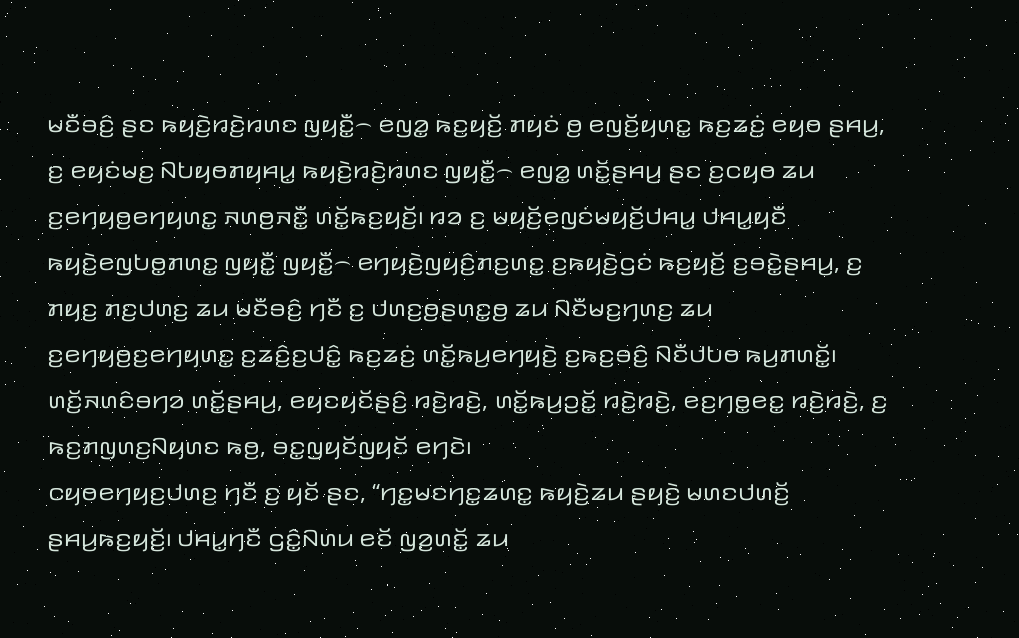ꤗꤢꤪꤋꤢꤨ꤬ ꤔꤢ ꤒꤟꤢꤧ꤬ꤙꤢꤧ꤬ꤙꤛꤢ ꤜꤟꤢꤪ꤭꤮ ꤕꤜꤤ꤭ ꤒꤢ꤬ꤟꤢꤩ꤬ ꤊꤟꤢꤦ ꤥ꤬ ꤕꤜꤢꤩ꤬ꤟꤛꤢ꤭ ꤒꤢ꤬ꤘꤢꤦ꤬ ꤕꤟꤥ ꤔꤌꤣ꤬, ꤢ꤬ ꤕꤟꤢꤦꤗꤢ꤬ ꤡꤝꤟꤥꤊꤟꤌꤣ꤭ ꤒꤟꤢꤧ꤬ꤙꤢꤧ꤬ꤙꤛꤢ ꤜꤟꤢꤪ꤭꤮ ꤕꤜꤤ꤭ ꤛꤢꤩ꤭ꤔꤌꤣ꤬ ꤔꤢ ꤢ꤬ꤍꤟꤥ ꤘꤣ ꤢ꤬ꤕꤚꤟꤥ꤬ꤕꤚꤟꤛꤢ꤭ ꤏꤛꤥ꤬ꤏꤢꤪ꤭ ꤛꤢꤩ꤭ꤒꤢ꤬ꤟꤢꤩ꤬꤯ ꤙꤤ ꤢ꤬ ꤗꤟꤢꤩ꤬ꤕꤜꤢꤦꤗꤟꤢꤩ꤬ꤓꤌꤣ꤭ ꤓꤌꤣ꤭ꤟꤢꤪ ꤒꤟꤢꤧ꤬ꤕꤜꤝꤥ꤭ꤊꤛꤢ꤭ ꤜꤟꤢꤪ꤭ ꤜꤟꤢꤪ꤭꤮ ꤕꤚꤟꤢꤧ꤬ꤜꤟꤢꤨ꤬ꤊꤢ꤬ꤛꤢ꤭ ꤢ꤬ꤒꤟꤢꤧ꤬ꤞꤢꤦ ꤒꤢ꤬ꤟꤢꤩ꤬ ꤢ꤬ꤋꤢꤧ꤭ꤔꤌꤣ꤬, ꤢ꤬ ꤊꤟꤢ꤬ ꤊꤢ꤬ꤓꤛꤢ꤬ ꤘꤣ ꤗꤢꤪꤋꤢꤨ꤬ ꤚꤢꤪ ꤢ꤬ ꤓꤛꤢ꤬ꤥ꤬ꤔꤛꤢ꤭ꤥ꤬ ꤘꤣ ꤡꤢꤪꤗꤢ꤬ꤚꤛꤢ꤬ ꤘꤣ ꤢ꤬ꤕꤚꤟꤥ꤬ꤢ꤬ꤕꤚꤟꤛꤢ꤭ ꤢ꤬ꤘꤢꤨ꤬ꤢ꤬ꤓꤢꤨ꤭ ꤒꤢ꤬ꤘꤢꤦ꤬ ꤛꤢꤩ꤭ꤒꤣ꤬ꤕꤚꤟꤢꤧ꤬ ꤢ꤬ꤒꤢ꤬ꤋꤢꤨ꤬ ꤡꤢꤪꤓꤝꤥ ꤒꤣ꤬ꤊꤛꤢꤩ꤭꤯
ꤛꤢꤩ꤬ꤏꤛꤢꤨꤋꤚꤤ ꤛꤢꤩ꤭ꤔꤌꤣ꤬, ꤕꤟꤢꤟꤢꤩꤔꤢꤨ꤬ ꤙꤢꤧ꤬ꤙꤢꤧ꤬, ꤛꤢꤩ꤭ꤒꤣ꤬ꤑꤢꤩ꤭ ꤙꤢꤧ꤬ꤙꤢꤧ꤬, ꤕꤢ꤬ꤚꤥ꤭ꤕꤢ꤭ ꤙꤢꤧ꤬ꤙꤢꤧ꤬, ꤢ꤬ ꤒꤢ꤬ꤊꤜꤛꤢ꤬ꤡꤟꤛꤢ ꤒꤥ꤬, ꤋꤢ꤭ꤜꤟꤢꤩꤜꤟꤢꤩ ꤕꤚꤢꤧ꤯
ꤍꤟꤥꤕꤚꤟꤢ꤬ꤓꤛꤢ꤬ ꤚꤢꤪ ꤢ꤬ ꤟꤢꤩ ꤔꤢ, “ꤚꤢ꤭ꤗꤢꤚꤢ꤭ꤘꤛꤢ꤭ ꤒꤟꤢꤧ꤬ꤘꤣ ꤔꤟꤢꤧ꤬ ꤗꤛꤢꤓꤛꤢꤩ꤬ ꤔꤌꤣ꤬ꤒꤢ꤬ꤟꤢꤩ꤬꤯ ꤓꤌꤣ꤭ꤚꤢꤪ ꤞꤢꤨ꤭ꤡꤛꤣ ꤕꤢꤩ ꤜꤤ꤬ꤛꤢꤩ꤭ ꤘꤣ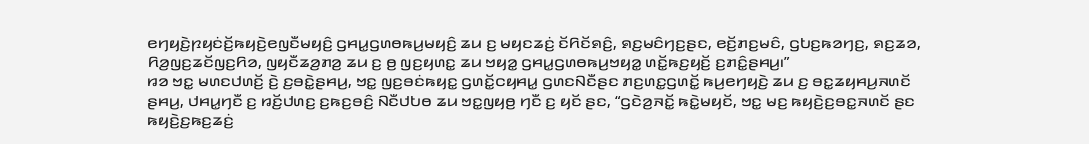ꤕꤚꤟꤢꤧ꤬ꤐꤟꤢꤦꤢꤩ꤬ꤒꤟꤢꤧ꤬ꤕꤜꤢꤪꤗꤟꤢꤨ꤬ ꤞꤌꤣ꤭ꤞꤛꤥꤒꤣ꤬ꤗꤟꤢꤨ꤬ ꤘꤣ ꤢ꤬ ꤗꤟꤢꤘꤢꤦ꤬ ꤢꤩꤖꤢꤩꤎꤢꤨ꤬, ꤎꤢ꤬ꤗꤢꤨꤚꤢ꤬ꤔꤢ, ꤕꤢꤩ꤬ꤊꤢ꤬ꤗꤢꤨ, ꤞꤝꤢ꤬ꤒꤤꤚꤢ꤬, ꤎꤢ꤬ꤘꤤ, ꤖꤤ꤬ꤜꤢ꤬ꤘꤢꤩꤜꤢ꤬ꤖꤤ, ꤜꤟꤢꤪꤘꤤ꤬ꤊꤤ꤬ ꤘꤣ ꤢ꤬ ꤥ꤬ ꤜꤢ꤬ꤟꤛꤢ꤭ ꤘꤣ ꤠꤟꤤ꤭ ꤞꤌꤣ꤭ꤞꤛꤥꤒꤣ꤬ꤠꤟꤤ꤭ ꤛꤢꤩ꤭ꤒꤢ꤬ꤟꤢꤩ꤬ ꤢ꤬ꤊꤢꤨ꤭ꤔꤌꤣ꤬꤯”
ꤙꤤ ꤠꤢ꤭ ꤗꤛꤢꤓꤛꤢꤩ꤬ ꤢꤧ꤬ ꤢ꤬ꤋꤢꤧ꤭ꤔꤌꤣ꤬, ꤠꤢ꤭ ꤜꤢ꤬ꤋꤢꤦꤒꤟꤢ꤭ ꤞꤛꤢꤩ꤭ꤍꤟꤌꤣ꤭ ꤞꤛꤢꤡꤢꤪꤔꤢ ꤊꤢ꤬ꤛꤢ꤭ꤞꤛꤢꤩ꤭ ꤒꤣ꤬ꤕꤚꤟꤢꤧ꤬ ꤘꤣ ꤢ꤬ ꤋꤢ꤭ꤘꤟꤌꤣ꤬ꤏꤛꤢꤩ ꤔꤌꤣ꤬, ꤓꤌꤣ꤭ꤚꤢꤪ ꤢ꤬ ꤙꤢꤩ꤬ꤓꤛꤢ꤬ ꤢ꤬ꤒꤢ꤬ꤋꤢꤨ꤬ ꤡꤢꤪꤓꤝꤥ ꤘꤣ ꤠꤢ꤭ꤜꤟꤥ꤬ ꤚꤢꤪ ꤢ꤬ ꤟꤢꤩ ꤔꤢ, “ꤞꤢꤧꤤ꤬ꤏꤢꤩ꤭ ꤒꤢꤧ꤭ꤗꤟꤢꤩ, ꤠꤢ꤭ ꤗꤢ꤬ ꤒꤟꤢꤧ꤬ꤢ꤬ꤋꤢ꤭ꤏꤛꤢꤩ ꤔꤢ ꤒꤟꤢꤧ꤬ꤢ꤬ꤒꤢ꤬ꤘꤢꤦ꤬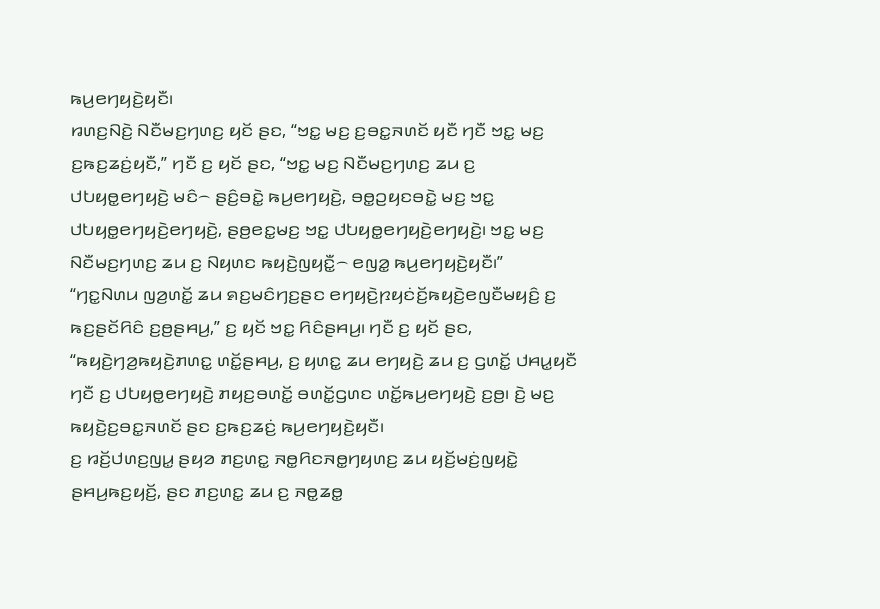ꤒꤣ꤬ꤕꤚꤟꤢꤧ꤬ꤟꤢꤪ꤯
ꤙꤛꤢ꤬ꤡꤢꤧ꤬ ꤡꤢꤪꤗꤢ꤬ꤚꤛꤢ꤬ ꤟꤢꤩ ꤔꤢ, “ꤠꤢ꤭ ꤗꤢ꤬ ꤢ꤬ꤋꤢ꤭ꤏꤛꤢꤩ ꤟꤢꤪ ꤚꤢꤪ ꤠꤢ꤭ ꤗꤢ꤬ ꤢ꤬ꤒꤢ꤬ꤘꤢꤦ꤬ꤟꤢꤪ,” ꤚꤢꤪ ꤢ꤬ ꤟꤢꤩ ꤔꤢ, “ꤠꤢ꤭ ꤗꤢ꤬ ꤡꤢꤪꤗꤢ꤬ꤚꤛꤢ꤬ ꤘꤣ ꤢ꤬ ꤓꤝꤟꤥ꤭ꤕꤚꤟꤢꤧ꤬ ꤗꤢꤨ꤮ ꤔꤢꤨ꤬ꤋꤢꤧ꤭ ꤒꤣ꤬ꤕꤚꤟꤢꤧ꤬, ꤋꤥ꤭ꤑꤟꤢꤋꤢꤧ꤭ ꤗꤢ꤬ ꤠꤢ꤭ ꤓꤝꤟꤥ꤭ꤕꤚꤟꤢꤧ꤬ꤕꤚꤟꤢꤧ꤬, ꤔꤥ꤬ꤕꤢ꤭ꤗꤢ꤬ ꤠꤢ꤭ ꤓꤝꤟꤥ꤭ꤕꤚꤟꤢꤧ꤬ꤕꤚꤟꤢꤧ꤬꤯ ꤠꤢ꤭ ꤗꤢ꤬ ꤡꤢꤪꤗꤢ꤬ꤚꤛꤢ꤬ ꤘꤣ ꤢ꤬ ꤡꤟꤛꤢ ꤒꤟꤢꤧ꤬ꤜꤟꤢꤪ꤭꤮ ꤕꤜꤤ꤭ ꤒꤣ꤬ꤕꤚꤟꤢꤧ꤬ꤟꤢꤪ꤯”
“ꤚꤢ꤭ꤡꤛꤣ ꤜꤤ꤬ꤛꤢꤩ꤭ ꤘꤣ ꤎꤢ꤬ꤗꤢꤨꤚꤢ꤬ꤔꤢ ꤕꤚꤟꤢꤧ꤬ꤐꤟꤢꤦꤢꤩ꤬ꤒꤟꤢꤧ꤬ꤕꤜꤢꤪꤗꤟꤢꤨ꤬ ꤢ꤬ ꤒꤢ꤬ꤔꤢꤩꤖꤢꤨ ꤢ꤬ꤥ꤬ꤔꤌꤣ꤬,” ꤢ꤬ ꤟꤢꤩ ꤠꤢ꤭ ꤖꤢꤨꤔꤌꤣ꤬꤯ ꤚꤢꤪ ꤢ꤬ ꤟꤢꤩ ꤔꤢ, “ꤒꤟꤢꤧ꤬ꤚꤤ꤬ꤒꤟꤢꤧ꤬ꤊꤛꤢ꤭ ꤛꤢꤩ꤭ꤔꤌꤣ꤬, ꤢ꤬ ꤟꤛꤢ꤭ ꤘꤣ ꤕꤚꤟꤢꤧ꤬ ꤘꤣ ꤢ꤬ ꤞꤛꤢꤩ꤭ ꤓꤌꤣ꤭ꤟꤢꤪ ꤚꤢꤪ ꤢ꤬ ꤓꤝꤟꤥ꤭ꤕꤚꤟꤢꤧ꤬ ꤊꤟꤢ꤬ꤋꤛꤢꤩ꤭ ꤋꤛꤢꤩ꤭ꤞꤛꤢ ꤛꤢꤩ꤭ꤒꤣ꤬ꤕꤚꤟꤢꤧ꤬ ꤢ꤬ꤥ꤬꤯ ꤢꤧ꤬ ꤗꤢ꤬ ꤒꤟꤢꤧ꤬ꤢ꤬ꤋꤢ꤭ꤏꤛꤢꤩ ꤔꤢ ꤢ꤬ꤒꤢ꤬ꤘꤢꤦ꤬ ꤒꤣ꤬ꤕꤚꤟꤢꤧ꤬ꤟꤢꤪ꤯
ꤢ꤬ ꤙꤢꤩ꤬ꤓꤛꤢ꤬ꤜꤣ꤭ ꤔꤟꤤ ꤊꤢ꤬ꤛꤢ꤭ ꤏꤥ꤭ꤖꤢꤏꤥ꤭ꤚꤟꤛꤢ꤬ ꤘꤣ ꤟꤢꤩ꤬ꤗꤢꤦ꤬ꤜꤟꤢꤧ꤭ ꤔꤌꤣ꤬ꤒꤢ꤬ꤟꤢꤩ꤬, ꤔꤢ ꤊꤢ꤬ꤛꤢ꤭ ꤘꤣ ꤢ꤬ ꤏꤥ꤭ꤘꤥ꤭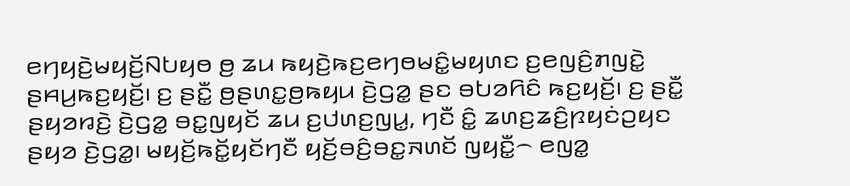ꤕꤚꤟꤢꤧ꤬ꤗꤟꤢꤩ꤬ꤡꤝꤟꤥ ꤥ꤬ ꤘꤣ ꤒꤟꤢꤧ꤬ꤒꤢ꤬ꤕꤚꤥꤗꤢꤨ꤭ꤗꤟꤛꤢ ꤢ꤬ꤕꤜꤢꤨ꤬ꤊꤜꤢꤧ꤭ ꤔꤌꤣ꤬ꤒꤢ꤬ꤟꤢꤩ꤬꤯ ꤢ꤬ ꤔꤢꤪ꤭ ꤥ꤬ꤔꤛꤢ꤭ꤥ꤬ꤒꤟꤣ ꤢꤧ꤬ꤞꤤ꤭ ꤔꤢ ꤋꤝꤤꤖꤢꤨ ꤒꤢ꤬ꤟꤢꤩ꤬꤯ ꤢ꤬ ꤔꤢꤪ꤭ ꤔꤟꤤꤙꤢꤧ꤬ ꤢꤧ꤬ꤞꤤ꤭ ꤋꤢ꤭ꤜꤟꤢꤩ ꤘꤣ ꤢ꤬ꤓꤛꤢ꤬ꤜꤣ꤭, ꤚꤢꤪ ꤢꤨ꤭ ꤘꤛꤢ꤬ꤘꤢꤨ꤬ꤐꤟꤢꤦꤑꤟꤢ ꤔꤟꤤ ꤢꤧ꤬ꤞꤤ꤭꤯ ꤗꤟꤢꤩ꤬ꤒꤢꤩ꤭ꤟꤢꤩꤚꤢꤪ ꤟꤢꤩ꤬ꤋꤢꤨ꤬ꤋꤢ꤭ꤏꤛꤢꤩ ꤜꤟꤢꤪ꤭꤮ ꤕꤜꤤ꤭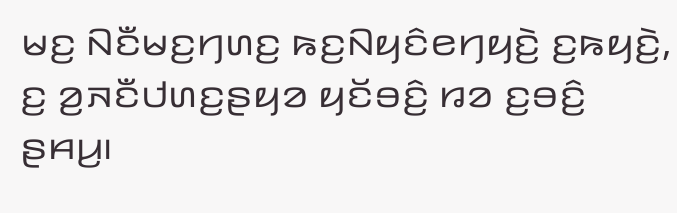ꤗꤢ꤬ ꤡꤢꤪꤗꤢ꤬ꤚꤛꤢ꤬ ꤒꤢ꤬ꤡꤟꤢꤨꤕꤚꤟꤢꤧ꤬ ꤢ꤬ꤒꤟꤢꤧ꤬, ꤢ꤬ ꤤ꤬ꤏꤢꤪꤓꤛꤢ꤬ꤔꤟꤤ ꤟꤢꤩꤋꤢꤨ꤬ ꤙꤤ ꤢ꤬ꤋꤢꤨ꤬ ꤔꤌꤣ꤬꤯